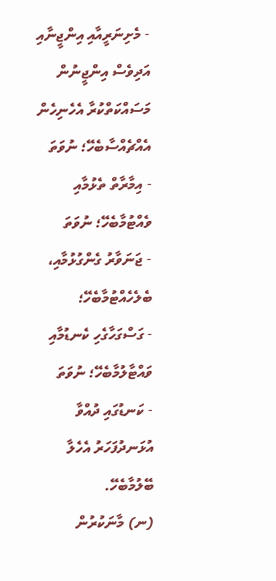- މެށިނަރީއާއި އިންޖީނާއި އަދިވެސް އިންޖީނުން މަސައްކަތްކުރާ އެހެނިހެން އެއްޗެއްސާބެހޭ؛ ނުވަތަ
- އިމާރާތް ތެޅުމާއި ވެއްޓުމާބެހޭ؛ ނުވަތަ
- ޖަނަވާރު ގެންގުޅުމާއި، ބެލެހެއްޓުމާބެހޭ؛
- ގަސްގަހާގެހި ކެނޑުމާއި ވައްޓާލުމާބެހޭ؛ ނުވަތަ
- ކަނޑުގައި ދުއްވާ އުޅަނދުފަހަރު އެހެލާ ބޭލުމާބެހޭ.
(ނ) މާނަކުރުން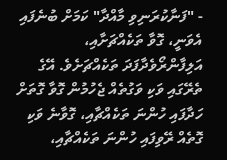- "ފަނާކުރަނިވި މާއްދާ" ކަމަށް ބުނެފައި އެވަނީ، ގޮވާ ތަކެއްޗަށާއި، އަލިފާންރޯވެދާފަދަ ތަކެއްޗަށެވެ. އޭގެ ތެރޭގައި ވަކި ވަގުތެއް ޖެހުމުން ގޮވާ ގޮތަށް ހަދާފައި ހުންނަ ތަކެއްޗާއި، ގޮވާނެ ވަކި ގޮތެއް ރޭވިފައި ހުންނަ ތަކެއްޗާއި،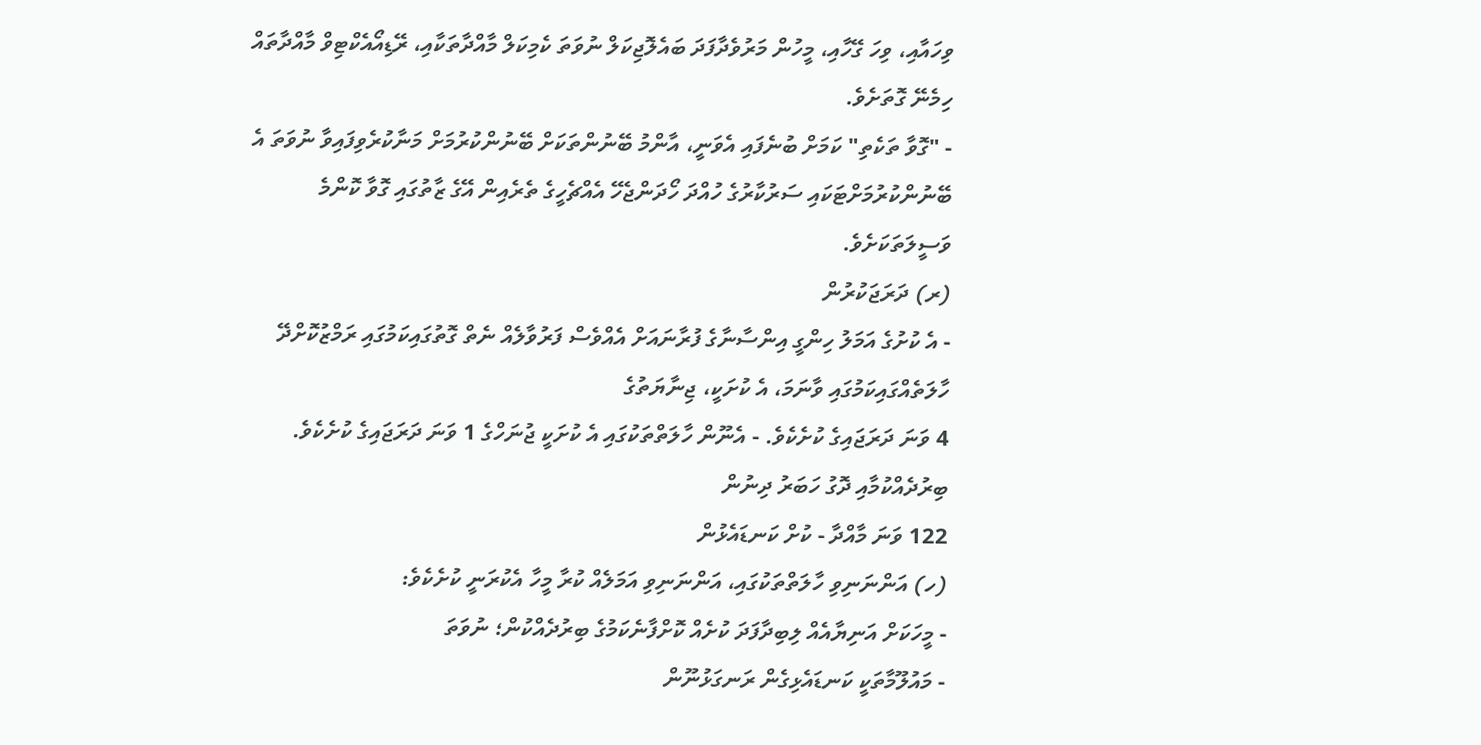ވިހައާއި، ވިހަ ގޭހާއި، މީހުން މަރުވެދާފަދަ ބައެލޮޖިކަލް ނުވަތަ ކެމިކަލް މާއްދާތަކާއި، ރޭޑިއޯއެކްޓިވް މާއްދާތައް ހިމެނޭ ގޮތަށެވެ.
- "ގޮވާ ތަކެތި" ކަމަށް ބުނެފައި އެވަނީ، އާންމު ބޭނުންތަކަށް ބޭނުންކުރުމަށް މަނާކުރެވިފައިވާ ނުވަތަ އެ ބޭނުންކުރުމަށްޓަކައި ސަރުކާރުގެ ހުއްދަ ހޯދަންޖެހޭ އެއްޗެހީގެ ތެރެއިން އޭގެ ޒާތުގައި ގޮވާ ކޮންމެ ވަސީލަތަކަށެވެ.
(ރ) ދަރަޖަކުރުން
- އެ ކުށުގެ އަމަލު ހިންގީ އިންސާނާގެ ފުރާނައަށް އެއްވެސް ފަރުވާލެއް ނެތް ގޮތުގައިކަމުގައި ރަމްޒުކޮށްދޭ ހާލަތެއްގައިކަމުގައި ވާނަމަ، އެ ކުށަކީ، ޖިނާޔަތުގެ
4 ވަނަ ދަރަޖައިގެ ކުށެކެވެ. - އެނޫން ހާލަތްތަކުގައި އެ ކުށަކީ ޖުނަހްގެ 1 ވަނަ ދަރަޖައިގެ ކުށެކެވެ.
ބިރުދެއްކުމާއި ދޮގު ހަބަރު ދިނުން
122 ވަނަ މާއްދާ - ކުށް ކަނޑައެޅުން
(ހ) އަންނަނިވި ހާލަތްތަކުގައި، އަންނަނިވި އަމަލެއް ކުރާ މީހާ އެކުރަނީ ކުށެކެވެ:
- މީހަކަށް އަނިޔާއެއް ލިބިދާފަދަ ކުށެއް ކޮށްފާނެކަމުގެ ބިރުދެއްކުން؛ ނުވަތަ
- މައުލޫމާތަކީ ކަނޑައެޅިގެން ރަނގަޅުނޫން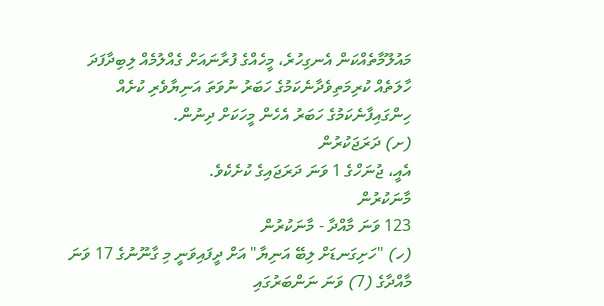މައުލޫމާތެއްކަން އެނގިހުރެ، މީހެއްގެ ފުރާނައަށް ގެއްލުމެއް ލިބިދާފަދަ ހާލަތެއް ކުރިމަތިވެދާނެކަމުގެ ހަބަރު ނުވަތަ އަނިޔާވެރި ކުށެއް ހިންގައިފާނެކަމުގެ ހަބަރު އެހެން މީހަކަށް ދިނުން.
(ށ) ދަރަޖަކުރުން
އެއީ، ޖުނަހްގެ 1 ވަނަ ދަރަޖައިގެ ކުށެކެވެ.
މާނަކުރުން
123 ވަނަ މާއްދާ - މާނަކުރުން
(ހ) "ހަށިގަނޑަށް ލިބޭ އަނިޔާ" އަށް ދީފައިވަނީ މި ގާނޫނުގެ 17 ވަނަ މާއްދާގެ (7) ވަނަ ނަންބަރުގައި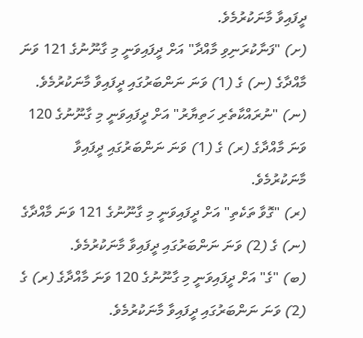ދީފައިވާ މާނަކުރުމެވެ.
(ށ) "ފަނާކުރަނިވި މާއްދާ" އަށް ދީފައިވަނީ މި ގާނޫނުގެ 121 ވަނަ މާއްދާގެ (ނ) ގެ (1) ވަނަ ނަންބަރުގައި ދީފައިވާ މާނަކުރުމެވެ.
(ނ) "ނުރައްކާތެރި ހަތިޔާރު" އަށް ދީފައިވަނީ މި ގާނޫނުގެ 120 ވަނަ މާއްދާގެ (ރ) ގެ (1) ވަނަ ނަންބަރުގައި ދީފައިވާ މާނަކުރުމެވެ.
(ރ) "ގޮވާ ތަކެތި" އަށް ދީފައިވަނީ މި ގާނޫނުގެ 121 ވަނަ މާއްދާގެ (ނ) ގެ (2) ވަނަ ނަންބަރުގައި ދީފައިވާ މާނަކުރުމެވެ.
(ބ) "ގެ" އަށް ދީފައިވަނީ މި ގާނޫނުގެ 120 ވަނަ މާއްދާގެ (ރ) ގެ (2) ވަނަ ނަންބަރުގައި ދީފައިވާ މާނަކުރުމެވެ.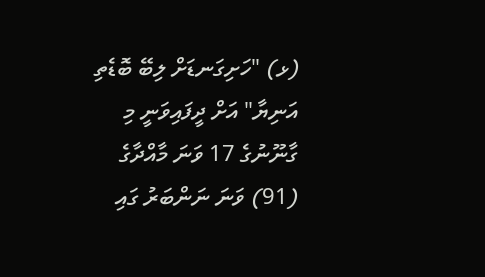(ޅ) "ހަށިގަނޑަށް ލިބޭ ބޮޑެތި އަނިޔާ" އަށް ދީފައިވަނީ މި ގާނޫނުގެ 17 ވަނަ މާއްދާގެ (91) ވަނަ ނަންބަރު ގައި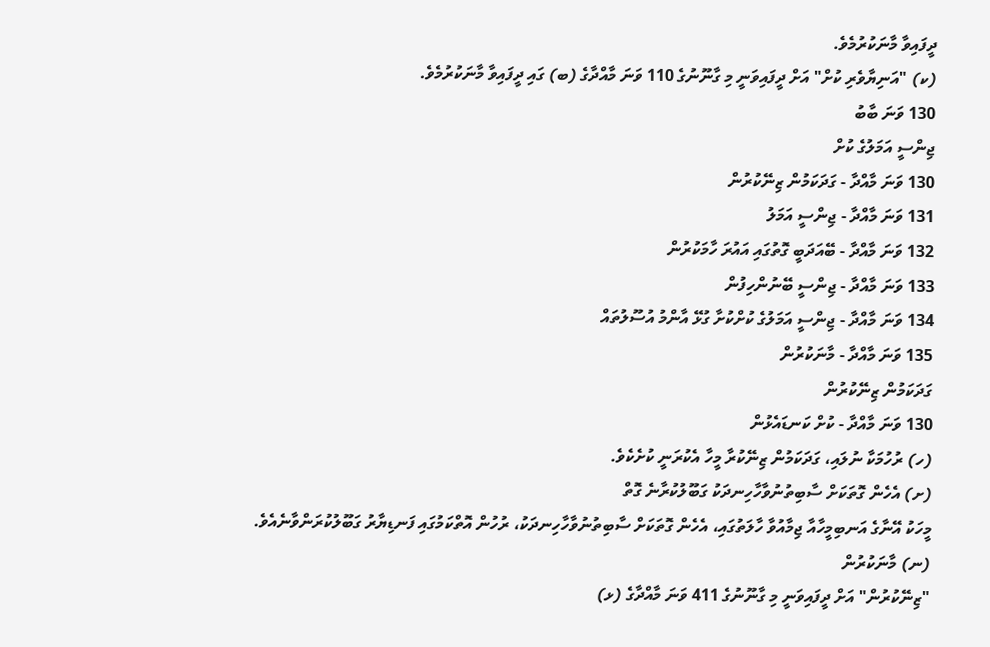ދީފައިވާ މާނަކުރުމެވެ.
(ކ) "އަނިޔާވެރި ކުށް" އަށް ދީފައިވަނީ މި ގާނޫނުގެ 110 ވަނަ މާއްދާގެ (ބ) ގައި ދީފައިވާ މާނަކުރުމެވެ.
130 ވަނަ ބާބު
ޖިންސީ އަމަލުގެ ކުށް
130 ވަނަ މާއްދާ - ގަދަކަމުން ޒިނޭކުރުން
131 ވަނަ މާއްދާ - ޖިންސީ އަމަލު
132 ވަނަ މާއްދާ - ބޭއަދަބީ ގޮތުގައި އައުރަ ހާމަކުރުން
133 ވަނަ މާއްދާ - ޖިންސީ ބޭނުންހިފުން
134 ވަނަ މާއްދާ - ޖިންސީ އަމަލުގެ ކުށްކުށާ ގުޅޭ އާންމު އުސޫލުތައް
135 ވަނަ މާއްދާ - މާނަކުރުން
ގަދަކަމުން ޒިނޭކުރުން
130 ވަނަ މާއްދާ - ކުށް ކަނޑައެޅުން
(ހ) ރުހުމަކާ ނުލައި، ގަދަކަމުން ޒިނޭކުރާ މީހާ އެކުރަނީ ކުށެކެވެ.
(ށ) އެހެން ގޮތަކަށް ސާބިތުނުވާހާހިނދަކު ގަބޫލުކުރާނެ ގޮތް
މީހަކު އޭނާގެ އަނބިމީހާއާ ޖިމާއުވާ ހާލަތުގައި، އެހެން ގޮތަކަށް ސާބިތުނުވާހާހިނދަކު، ރުހުން އޮތްކަމުގައި ފަނޑިޔާރު ގަބޫލުކުރަންވާނެއެވެ.
(ނ) މާނަކުރުން
"ޒިނޭކުރުން" އަށް ދީފައިވަނީ މި ގާނޫނުގެ 411 ވަނަ މާއްދާގެ (ޅ)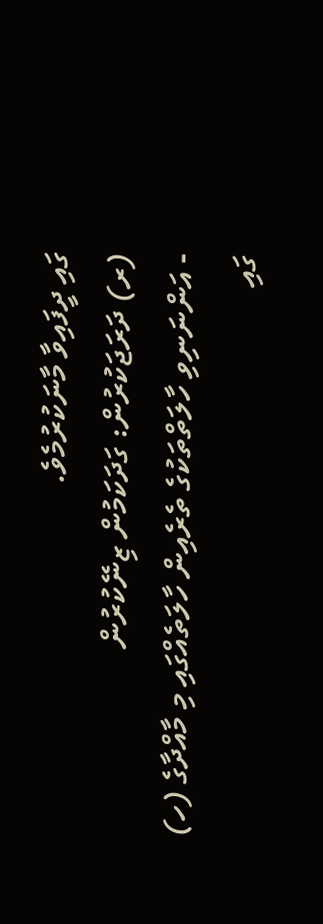ގައި ދީފައިވާ މާނަކުރުމެވެ.
(ރ) ދަރަޖަކުރުން: ގަދަކަމުން ޒިނޭކުރުން
- އަންނަނިވި ހާލަތްތަކުގެ ތެރެއިން ހާލަތެއްގައި މި މާއްދާގެ (ހ) ގައި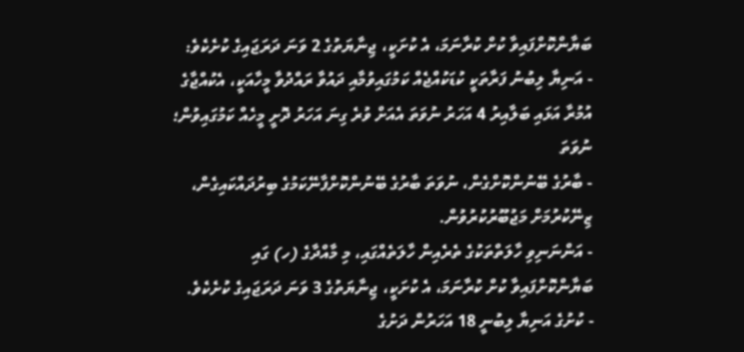ބަޔާންކޮށްފައިވާ ކުށް ކުރާނަމަ، އެ ކުށަކީ، ޖިނާޔަތުގެ 2 ވަނަ ދަރަޖައިގެ ކުށެކެވެ:
- އަނިޔާ ލިބުނު ފަރާތަކީ ކުޑަކުއްޖެއް ކަމުގައިވުމާއި ދައުވާ ރައްދުވާ މީހާއަކީ، އެކުއްޖާގެ އުމުރާ އަޅައި ބަލާއިރު 4 އަހަރު ނުވަތަ އެއަށް ވުރެ ގިނަ އަހަރު ދޮށީ މީހެއް ކަމުގައިވުން؛ ނުވަތަ
- ބާރުގެ ބޭނުންކޮށްގެން، ނުވަތަ ބާރުގެ ބޭނުންކޮށްފާނޭކަމުގެ ބިރުދައްކައިގެން، ޒިނޭކުރުމަށް މަޖުބޫރުކުރުވުން.
- އަންނަނިވި ހާލަތްތަކުގެ ތެރެއިން ހާލަތެއްގައި، މި މާއްދާގެ (ހ) ގައި ބަޔާންކޮށްފައިވާ ކުށް ކުރާނަމަ، އެ ކުށަކީ، ޖިނާޔަތުގެ 3 ވަނަ ދަރަޖައިގެ ކުށެކެވެ.
- ކުށުގެ އަނިޔާ ލިބުނީ 18 އަހަރުން ދަށުގެ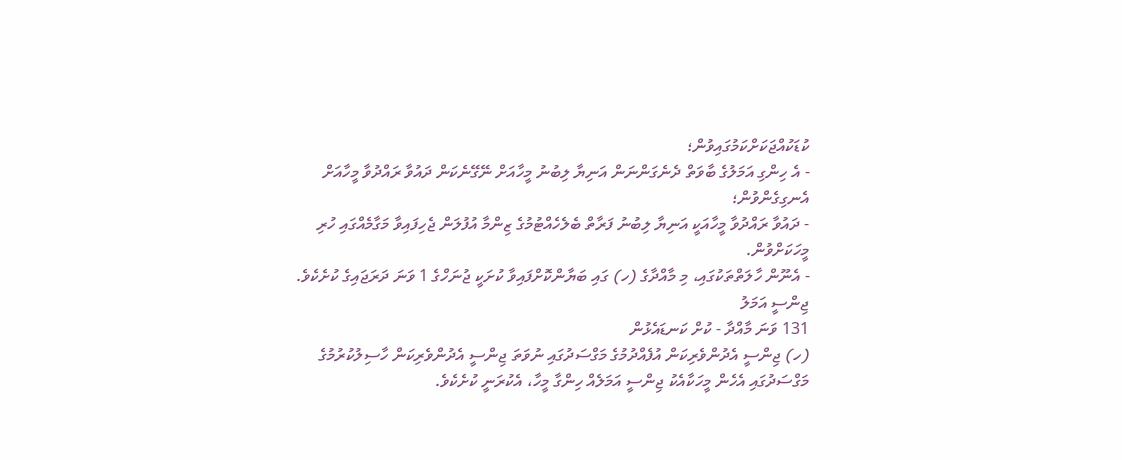ކުޑަކުއްޖަކަށްކަމުގައިވުން؛
- އެ ހިންގި އަމަލުގެ ބާވަތް ދެނެގަންނަން އަނިޔާ ލިބުނު މީހާއަށް ނޭގޭނެކަން ދައުވާ ރައްދުވާ މީހާއަށް އެނގިގެންވުން؛
- ދައުވާ ރައްދުވާ މީހާއަކީ އަނިޔާ ލިބުނު ފަރާތް ބެލެހެއްޓުމުގެ ޒިންމާ އުފުލަން ޖެހިފައިވާ މަގާމެއްގައި ހުރި މީހަކަށްވުން.
- އެނޫން ހާލަތްތަކުގައި، މި މާއްދާގެ (ހ) ގައި ބަޔާންކޮށްފައިވާ ކުށަކީ ޖުނަހްގެ 1 ވަނަ ދަރަޖައިގެ ކުށެކެވެ.
ޖިންސީ އަމަލު
131 ވަނަ މާއްދާ - ކުށް ކަނޑައެޅުން
(ހ) ޖިންސީ އެދުންވެރިކަން އުފެއްދުމުގެ މަގްސަދުގައި ނުވަތަ ޖިންސީ އެދުންވެރިކަން ހާސިލުކުރުމުގެ މަގްސަދުގައި އެހެން މީހަކާއެކު ޖިންސީ އަމަލެއް ހިންގާ މީހާ، އެކުރަނީ ކުށެކެވެ.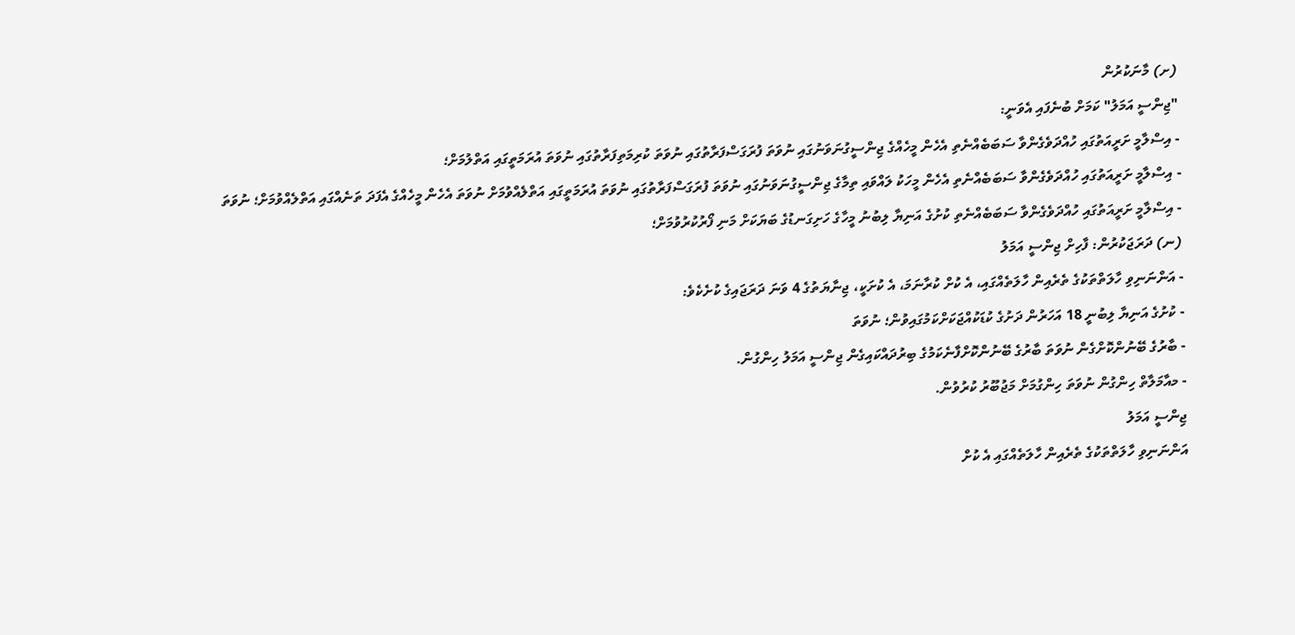(ށ) މާނަކުރުން
"ޖިންސީ އަމަލު" ކަމަށް ބުނެފައި އެވަނީ:
- އިސްލާމީ ށަރީއަތުގައި ހުއްދަވެގެންވާ ސަބަބެއްނެތި އެހެން މީހެއްގެ ޖިންސީގުނަވަނުގައި ނުވަތަ ފުރަގަސްފަރާތުގައި ނުވަތަ ކުރިމަތިފަރާތުގައި ނުވަތަ އުރަމަތީގައި އަތްލުމަށް؛
- އިސްލާމީ ށަރީއަތުގައި ހުއްދަވެގެންވާ ސަބަބެއްނެތި އެހެން މީހަކު ލައްވައި ތިމާގެ ޖިންސީގުނަވަނުގައި ނުވަތަ ފުރަގަސްފަރާތުގައި ނުވަތަ އުރަމަތީގައި އަތްލެއްވުމަށް ނުވަތަ އެހެން މީހެއްގެ އެފަދަ ތަނެއްގައި އަތްލެއްވުމަށް؛ ނުވަތަ
- އިސްލާމީ ށަރީއަތުގައި ހުއްދަވެގެންވާ ސަބަބެއްނެތި ކުށުގެ އަނިޔާ ލިބުނު މީހާގެ ހަށިގަނޑުގެ ބަޔަކަށް މަނި ފޯރުކުރުވުމަށް؛
(ނ) ދަރަޖަކުރުން: ފާހިށް ޖިންސީ އަމަލު
- އަންނަނިވި ހާލަތްތަކުގެ ތެރެއިން ހާލަތެއްގައި، އެ ކުށް ކުރާނަމަ، އެ ކުށަކީ، ޖިނާޔަތުގެ 4 ވަނަ ދަރަޖައިގެ ކުށެކެވެ:
- ކުށުގެ އަނިޔާ ލިބުނީ 18 އަހަރުން ދަށުގެ ކުޑަކުއްޖަކަށްކަމުގައިވުން؛ ނުވަތަ
- ބާރުގެ ބޭނުންކޮށްގެން ނުވަތަ ބާރުގެ ބޭނުންކޮށްފާނެކަމުގެ ބިރުދައްކައިގެން ޖިންސީ އަމަލު ހިންގުން.
- މއާމަލާތް ހިންގުން ނުވަތަ ހިންގުމަށް މަޖުބޫރު ކުރުވުން.
ޖިންސީ އަމަލު
އަންނަނިވި ހާލަތްތަކުގެ ތެރެއިން ހާލަތެއްގައި އެ ކުށް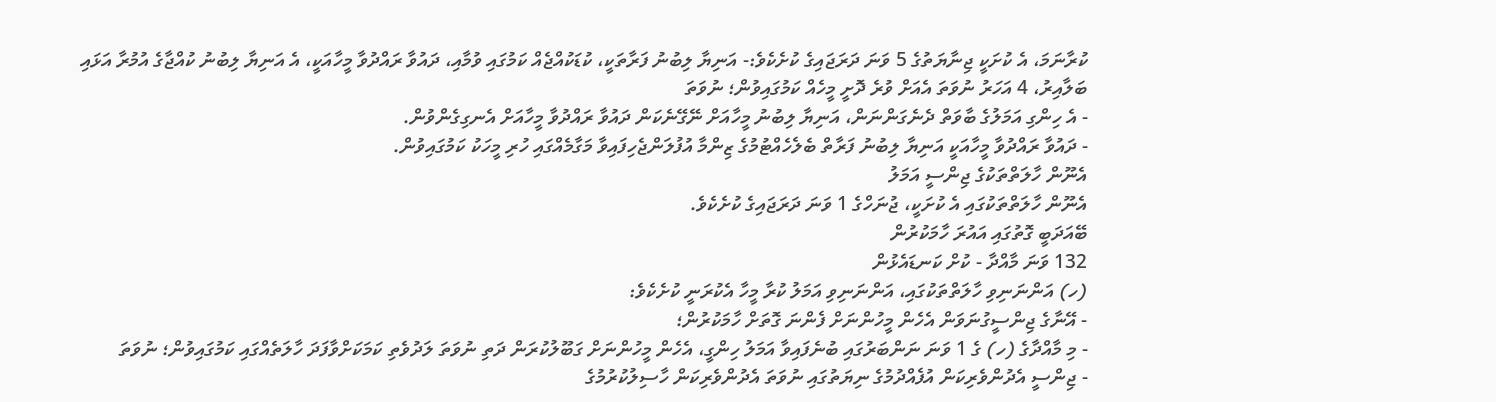ކުރާނަމަ، އެ ކުށަކީ ޖިނާޔަތުގެ 5 ވަނަ ދަރަޖައިގެ ކުށެކެވެ:- އަނިޔާ ލިބުނު ފަރާތަކީ، ކުޑަކުއްޖެއް ކަމުގައި ވުމާއި، ދައުވާ ރައްދުވާ މީހާއަކީ، އެ އަނިޔާ ލިބުނު ކުއްޖާގެ އުމުރާ އަޅައި ބަލާއިރު، 4 އަހަރު ނުވަތަ އެއަށް ވުރެ ދޮށީ މީހެއް ކަމުގައިވުން؛ ނުވަތަ
- އެ ހިންގި އަމަލުގެ ބާވަތް ދެނެގަންނަން، އަނިޔާ ލިބުނު މީހާއަށް ނޭގޭނެކަން ދައުވާ ރައްދުވާ މީހާއަށް އެނގިގެންވުން.
- ދައުވާ ރައްދުވާ މީހާއަކީ އަނިޔާ ލިބުނު ފަރާތް ބެލެހެއްޓުމުގެ ޒިންމާ އުފުލަންޖެހިފައިވާ މަގާމެއްގައި ހުރި މީހަކު ކަމުގައިވުން.
އެނޫން ހާލަތްތަކުގެ ޖިންސީ އަމަލު
އެނޫން ހާލަތްތަކުގައި އެ ކުށަކީ، ޖުނަހްގެ 1 ވަނަ ދަރަޖައިގެ ކުށެކެވެ.
ބޭއަދަބީ ގޮތުގައި އައުރަ ހާމަކުރުން
132 ވަނަ މާއްދާ - ކުށް ކަނޑައެޅުން
(ހ) އަންނަނިވި ހާލަތްތަކުގައި، އަންނަނިވި އަމަލު ކުރާ މީހާ އެކުރަނީ ކުށެކެވެ:
- އޭނާގެ ޖިންސީގުނަވަން އެހެން މީހުންނަށް ފެންނަ ގޮތަށް ހާމަކުރުން؛
- މި މާއްދާގެ (ހ) ގެ 1 ވަނަ ނަންބަރުގައި ބުނެފައިވާ އަމަލު ހިންގީ، އެހެން މީހުންނަށް ގަބޫލުކުރަން ދަތި ނުވަތަ ލަދުވެތި ކަމަކަށްވާފަދަ ހާލަތެއްގައި ކަމުގައިވުން؛ ނުވަތަ
- ޖިންސީ އެދުންވެރިކަން އުފެއްދުމުގެ ނިޔަތުގައި ނުވަތަ އެދުންވެރިކަން ހާސިލުކުރުމުގެ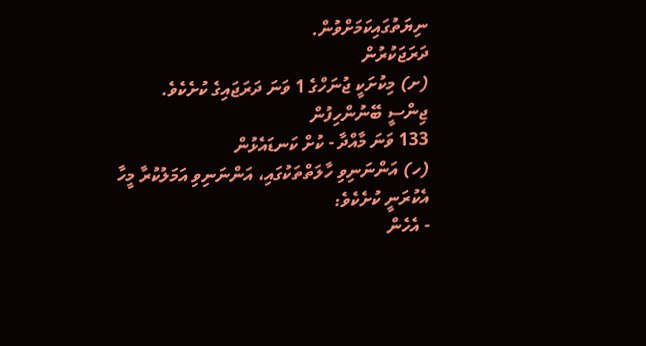ނިޔަތުގައިކަމަށްވުން.
ދަރަޖަކުރުން
(ށ) މިކުށަކީ ޖުނަހްގެ 1 ވަނަ ދަރަޖައިގެ ކުށެކެވެ.
ޖިންސީ ބޭނުންހިފުން
133 ވަނަ މާއްދާ - ކުށް ކަނޑައެޅުން
(ހ) އަންނަނިވި ހާލަތްތަކުގައި، އަންނަނިވި އަމަލުކުރާ މީހާ އެކުރަނީ ކުށެކެވެ:
- އެހެން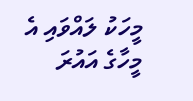މީހަކު ލައްވައި އެ މީހާގެ އައުރަ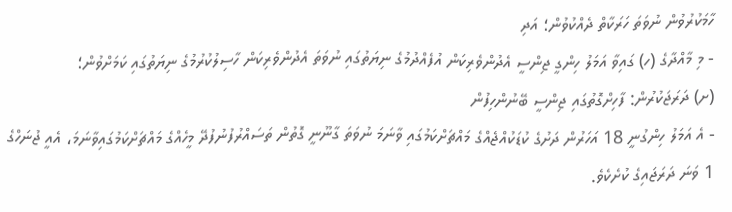ހާމަކުރުވުން ނުވަތަ ހަރަކާތް ދެއްކުވުން؛ އަދި
- މި މާއްދާގެ (ހ) ގައިވާ އަމަލު ހިންގީ ޖިންސީ އެދުންވެރިކަން އުފެއްދުމުގެ ނިޔަތުގައި ނުވަތަ އެދުންވެރިކަން ހާސިލުކުރުމުގެ ނިޔަތުގައި ކަމަށްވުން؛
(ށ) ދަރަޖަކުރުން: ފާހިށްގޮތުގައި ޖިންސީ ބޭނުންހިފުން
- އެ އަމަލު ހިންގުނީ 18 އަހަރުން ދަށުގެ ކުޑަކުއްޖެއްގެ މައްޗަށްކަމުގައި ވާނަމަ ނުވަތަ ގާނޫނީ ގޮތުން ތަސައްރުފުނުފުދޭ މީހެއްގެ މައްޗަށްކަމުގައިވާނަމަ، އެއީ ޖުނަހްގެ 1 ވަނަ ދަރަޖައިގެ ކުށެކެވެ.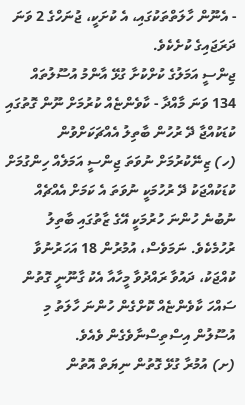- އެނޫން ހާލަތްތަކުގައި، އެ ކުށަކީ، ޖުނަހްގެ 2 ވަނަ ދަރަޖައިގެ ކުށެކެވެ.
ޖިންސީ އަމަލުގެ ކުށްކުށާ ގުޅޭ އާންމު އުސޫލުތައް
134 ވަނަ މާއްދާ - ކާވެންޏެއް ކުރުމަށް ނޫން ގޮތުގައި ކުޑަކުއްޖާ ދޭ ރުހުން ބާތިލު އެއްޗަކަށްވުން
(ހ) ޒިނޭކުރުމަށް ނުވަތަ ޖިންސީ އަމަލެއް ހިންގުމަށް ކުޑަކުއްޖަކު ދޭ ރުހުމަކީ ނުވަތަ އެ ކަމަށް އެއްޗެއް ނުބުނެ ހުންނަ ހުރުމަކީ އޭގެ ޒާތުގައި ބާތިލު ރުހުމެކެވެ. ނަމަވެސް، އުމުރުން 18 އަހަރުނުވާ ކުއްޖަކު، ދައުވާ ރައްދުވާ މީހާއާ އެކު ގާނޫނީ ގޮތުން ސައްހަ ކާވެންޏެއް ކޮށްގެން ހުންނަ ހާލަތު މި އުސޫލުން އިސްތިސްނާވެގެން ވެއެވެ.
(ށ) އުމުރާ ގުޅޭ ގޮތުން ނިޔަތް އޮތުން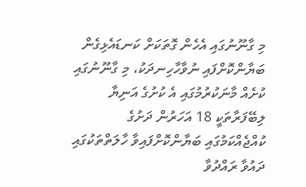މި ގާނޫނުގައި އެހެން ގޮތަކަށް ކަނޑައެޅިގެން ބަޔާންކޮށްފައި ނުވާހާހިނދަކު، މި ގާނޫނުގައި ކުށެއް މާނަކުރުމުގައި އެ ކުށުގެ އަނިޔާ ލިބޭފަރާތަކީ 18 އަހަރުން ދަށުގެ ކުއްޖެއްކަމުގައި ބަޔާންކޮށްފައިވާ ހާލަތްތަކުގައި ދައުވާ ރައްދުވާ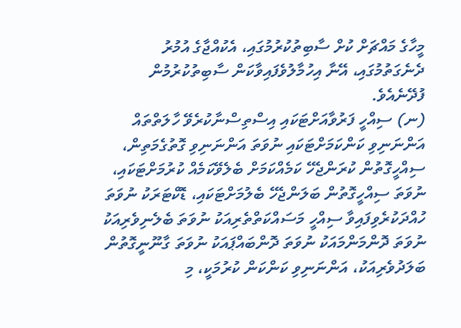މީހާގެ މައްޗަށް ކުށް ސާބިތުކުރުމުގައި، އެކުއްޖާގެ އުމުރު ދެނެގަތުމުގައި، އޭނާ އިހުމާލުވެފައިވާކަން ސާބިތުކުރުމުން ފުދޭނެއެވެ.
(ނ) ސިއްހީ ފަރުވާއަށްޓަކައި އިސްތިސްނާކުރެވޭ ހާލަތްތައް
އަންނަނިވި ކަންކަމަށްޓަކައި ނުވަތަ އަންނަނިވި ގޮތުގެމަތިން، ސިއްހީގޮތުން ކުރަންޖެހޭ ކަމެއްކަމަށް ބެލެވޭކަމެއް ކުރުމަށްޓަކައި، ނުވަތަ ސިއްހީގޮތުން ބަލަންޖެހޭ ބެލުމަށްޓަކައި، ޑޮކްޓަރަކު ނުވަތަ ހުއްދަކުރެވިފައިވާ ސިއްހީ މަސައްކަތްތެރިއަކު ނުވަތަ ބެލެނިވެރިއަކު ނުވަތަ ދޮންމަންމައަކު ނުވަތަ ދޮންބައްޕައަކު ނުވަތަ ގާނޫނީގޮތުން ބަލަދުވެރިއަކު، އަންނަނިވި ކަންކަން ކުރުމަކީ، މި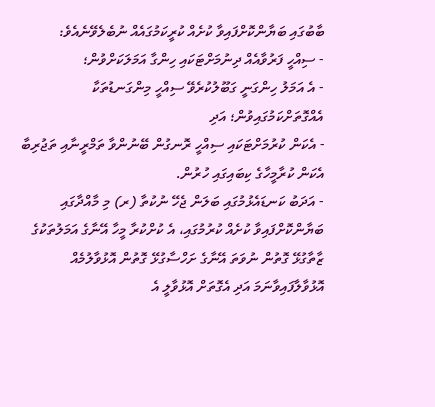ބާބުގައި ބަޔާންކޮށްފައިވާ ކުށެއް ކުރީކަމުގައެއް ނުބެލެވޭނެއެވެ:
- ސިއްހީ ފަރުވާއެއް ދިނުމަށްޓަކައި ހިންގާ އަމަލަކަށްވުން؛
- އެ އަމަލު ހިންގަނީ ގަބޫލުކުރެވޭ ސިއްހީ މިންގަނޑުތަކާ އެއްގޮތަށްކަމުގައިވުން؛ އަދި
- އެކަން ކުރުމަށްޓަކައި ސިއްހީ ރޮނގުން ބޭނުންވާ ތަމްރީނާއި ތަޖުރިބާ އެކަން ކުރާމީހާގެ ކިބައިގައި ހުރުން.
- އަދަބު ކަނޑައެޅުމުގައި ބަލަން ޖެހޭ ނުކުތާ (ރ) މި މާއްދާގައި ބަޔާންކޮށްފައިވާ ކުށެއް ކުރުމުގައި، އެ ކުށްކުރާ މީހާ އޭނާގެ އަމަލުތަކުގެ ޒާތާގުޅޭ ގޮތުން ނުވަތަ އޭނާގެ ށަހްސާގުޅޭ ގޮތުން އޮޅުވާލުމެއް އޮޅުވާލާފައިވާނަމަ އަދި އެގޮތަށް އޮޅުވާލީ އެ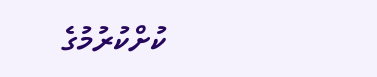ކުށްކުރުމުގެ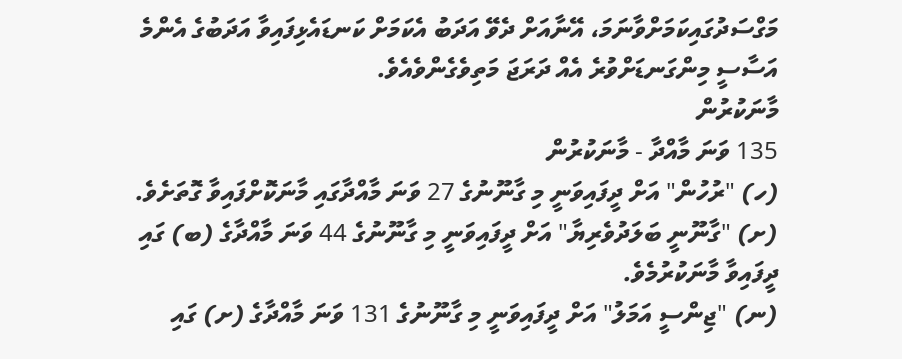މަގްސަދުގައިކަމަށްވާނަމަ، އޭނާއަށް ދެވޭ އަދަބު އެކަމަށް ކަނޑައެޅިފައިވާ އަދަބުގެ އެންމެ އަސާސީ މިންގަނޑަށްވުރެ އެއް ދަރަޖަ މަތިވެގެންވެއެވެ.
މާނަކުރުން
135 ވަނަ މާއްދާ - މާނަކުރުން
(ހ) "ރުހުން" އަށް ދީފައިވަނީ މި ގާނޫނުގެ 27 ވަނަ މާއްދާގައި މާނަކޮށްފައިވާ ގޮތަށެވެ.
(ށ) "ގާނޫނީ ބަލަދުވެރިޔާ" އަށް ދީފައިވަނީ މި ގާނޫނުގެ 44 ވަނަ މާއްދާގެ (ބ) ގައި ދީފައިވާ މާނަކުރުމެވެ.
(ނ) "ޖިންސީ އަމަލު" އަށް ދީފައިވަނީ މި ގާނޫނުގެ 131 ވަނަ މާއްދާގެ (ށ) ގައި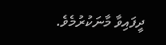ދީފައިވާ މާނަކުރުމެވެ.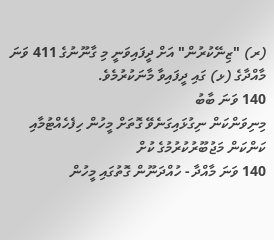(ރ) "ޒިނޭކުރުން" އަށް ދީފައިވަނީ މި ގާނޫނުގެ 411 ވަނަ މާއްދާގެ (ޅ) ގައި ދީފައިވާ މާނަކުރުމެވެ.
140 ވަނަ ބާބު
މިނިވަންކަން ނިގުޅައިގަނެވޭ ގޮތަށް މީހުން ހިފެހެއްޓުމާއި ކަންކަން މަޖުބޫރުކުރުމުގެ ކުށް
140 ވަނަ މާއްދާ - ހުއްދަނޫން ގޮތުގައި މީހުން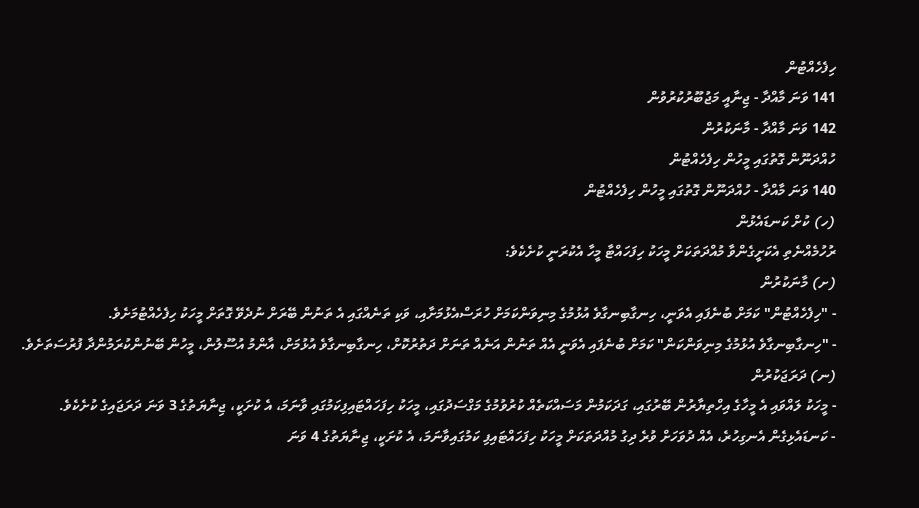ހިފެހެއްޓުން
141 ވަނަ މާއްދާ - ޖިނާއީ މަޖުބޫރުކުރުވުން
142 ވަނަ މާއްދާ - މާނަކުރުން
ހުއްދަނޫން ގޮތުގައި މީހުން ހިފެހެއްޓުން
140 ވަނަ މާއްދާ - ހުއްދަނޫން ގޮތުގައި މީހުން ހިފެހެއްޓުން
(ހ) ކުށް ކަނޑައެޅުން
ރުހުމެއްނެތި އެކަށީގެންވާ މުއްދަތަކަށް މީހަކު ހިފަހައްޓާ މީހާ އެކުރަނީ ކުށެކެވެ:
(ށ) މާނަކުރުން
- "ހިފެހެއްޓުން" ކަމަށް ބުނެފައި އެވަނީ، ހިނގާބިނގާވެ އުޅުމުގެ މިނިވަންކަމަށް ހުރަސްއެޅުމަށާއި، ވަކި ތަނެއްގައި އެ ތަނުން ބޭރަށް ނުދެވޭ ގޮތަށް މީހަކު ހިފެހެއްޓުމަށެވެ.
- "ހިނގާބިނގާވެ އުޅުމުގެ މިނިވަންކަން" ކަމަށް ބުނެފައި އެވަނީ އެއް ތަނުން އަނެއް ތަނަށް ދަތުރުކޮށް، ހިނގާބިނގާވެ އުޅުމަށް، އާންމު އުސޫލުން، މީހުން ބޭނުންކުރަމުންދާ ފުރުސަތަށެވެ.
(ނ) ދަރަޖަކުރުން
- މީހަކު ލައްވައި އެ މީހާގެ އިހްތިޔާރުން ބޭރުގައި، ގަދަކަމުން މަސައްކަތެއް ކުރުވުމުގެ މަގްސަދުގައި، މީހަކު ހިފަހައްޓައިފިކަމުގައި ވާނަމަ، އެ ކުށަކީ، ޖިނާޔަތުގެ 3 ވަނަ ދަރަޖައިގެ ކުށެކެވެ.
- ކަނޑައެޅިގެން އެނގިހުރެ، އެއް ދުވަހަށް ވުރެ ދިގު މުއްދަތަކަށް މީހަކު ހިފަހައްޓައިފި ކަމުގައިވާނަމަ، އެ ކުށަކީ، ޖިނާޔަތުގެ 4 ވަނަ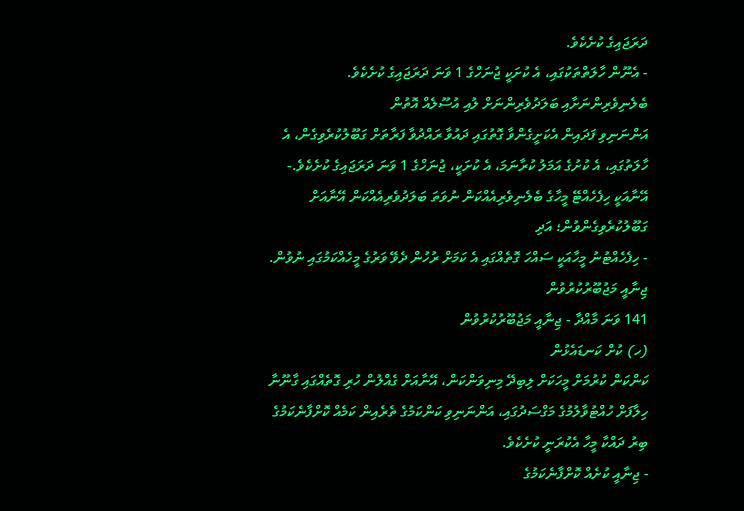ދަރަޖައިގެ ކުށެކެވެ.
- އެނޫން ހާލަތްތަކުގައި، އެ ކުށަކީ ޖުނަހްގެ 1 ވަނަ ދަރަޖައިގެ ކުށެކެވެ.
ބެލެނިވެރިންނަށާއި ބަލަދުވެރިންނަށް ލުއި އުސޫލެއް އޮތުން
އަންނަނިވި ފަދައިން އެކަށީގެންވާ ގޮތުގައި ދައުވާ ރައްދުވާ ފަރާތަށް ގަބޫލުކުރެވިގެން، އެ ހާލަތުގައި، އެ ކުށުގެ އަމަލު ކުރާނަމަ، އެ ކުށަކީ، ޖުނަހްގެ 1 ވަނަ ދަރަޖައިގެ ކުށެކެވެ.- އޭނާއަކީ ހިފެހެއްޓޭ މީހާގެ ބެލެނިވެރިއެއްކަން ނުވަތަ ބަލަދުވެރިއެއްކަން އޭނާއަށް ގަބޫލުކުރެވިގެންވުން؛ އަދި
- ހިފެހެއްޓުނު މީހާއަކީ ސައްހަ ގޮތެއްގައި އެ ކަމަށް ރުހުން ދެވޭ ވަރުގެ މީހެއްކަމުގައި ނުވުން.
ޖިނާއީ މަޖުބޫރުކުރުވުން
141 ވަނަ މާއްދާ - ޖިނާއީ މަޖުބޫރުކުރުވުން
(ހ) ކުށް ކަނޑައެޅުން
ކަންކަން ކުރުމަށް މީހަކަށް ލިބިދޭ މިނިވަންކަން، އޭނާއަށް ގެއްލުން ހުރި ގޮތެއްގައި ގާނޫނާ ހިލާފަށް ހުއްޓުވާލުމުގެ މަގްސަދުގައި، އަންނަނިވި ކަންކަމުގެ ތެރެއިން ކަމެއް ކޮށްފާނެކަމުގެ ބިރު ދައްކާ މީހާ އެކުރަނީ ކުށެކެވެ.
- ޖިނާއީ ކުށެއް ކޮށްފާނެކަމުގެ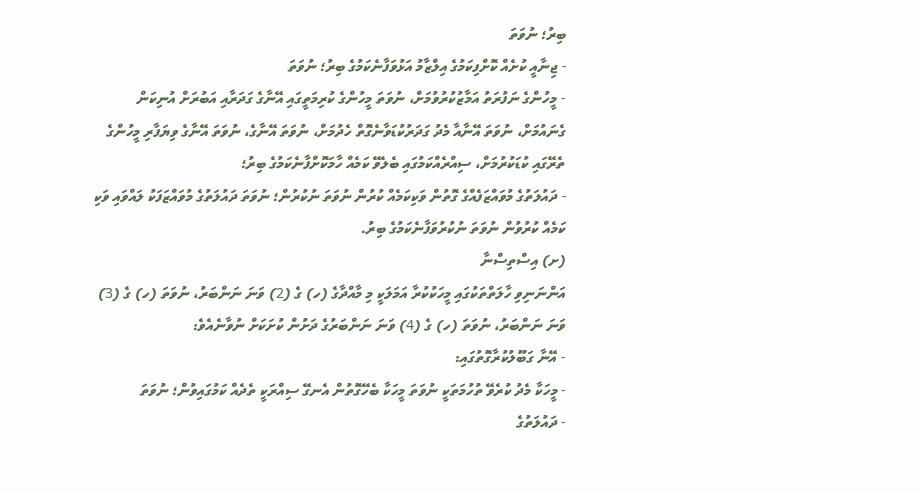ބިރު؛ ނުވަތަ
- ޖިނާއީ ކުށެއް ކޮށްފިކަމުގެ އިލްޒާމު އަޅުވަފާނެކަމުގެ ބިރު؛ ނުވަތަ
- މީހުންގެ ނަފުރަތު އަމާޒުކުރުވުމަށް، ނުވަތަ މީހުންގެ ކުރިމަތީގައި އޭނާގެ ގަދަރާއި އަބުރަށް އުނިކަން ގެނައުމަށް، ނުވަތަ އޭނާއާ މެދު ގަދަރުކުޑަވާނެގޮތް ހެދުމަށް، ނުވަތަ އޭނާގެ، ނުވަތަ އޭނާގެ ވިޔަފާރި މީހުންގެ ތެރޭގައި ކުޑަކުރުމަށް، ސިއްރެއްކަމުގައި ބެލެވޭ ކަމެއް ހާމަކޮށްފާނެކަމުގެ ބިރު؛
- ދައުލަތުގެ މުވައްޒަފެއްގެ ގޮތުން ވަކިކަމެއް ކުރުން ނުވަތަ ނުކުރުން؛ ނުވަތަ ދައުލަތުގެ މުވައްޒަފަކު ލައްވައި ވަކި ކަމެއް ކުރުވުން ނުވަތަ ނުކުރުވަފާނެކަމުގެ ބިރު.
(ށ) އިސްތިސްނާ
އަންނަނިވި ހާލަތްތަކުގައި މީހަކުކުރާ އަމަލަކީ މި މާއްދާގެ (ހ) ގެ (2) ވަނަ ނަންބަރު، ނުވަތަ (ހ) ގެ (3) ވަނަ ނަންބަރު، ނުވަތަ (ހ) ގެ (4) ވަނަ ނަންބަރުގެ ދަށުން ކުށަކަށް ނުވާނެއެވެ:
- އޭނާ ގަބޫލުކުރާގޮތުގައި:
- މީހަކާ މެދު ކުރެވޭ ތުހުމަތަކީ ނުވަތަ މީހަކާ ބެހޭގޮތުން އެނގޭ ސިއްރަކީ ތެދެއް ކަމުގައިވުން؛ ނުވަތަ
- ދައުލަތުގެ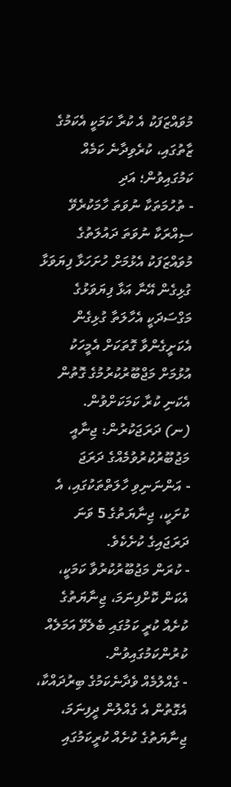މުވައްޒަފަކު އެ ކުރާ ކަމަކީ އެކަމުގެ ޒާތުގައި، ކުރެވިދާނެ ކަމެއް ކަމުގައިވުން؛ އަދި
- ތުހުމަތަކާ ނުވަތަ ހާމަކުރެވޭ ސިއްރަކާ ނުވަތަ ދައުލަތުގެ މުވައްޒަފަކު އެޅުމަށް ހުށަހަޅާ ފިޔަވަޅާ ގުޅިގެން އޭނާ އަޅާ ފިޔަވަޅުގެ މަގްސަދަކީ އެހާލަތާ ގުޅިގެން އެކަށީގެންވާ ގޮތަކަށް އެމީހަކު އުޅުމަށް މަޖްބޫރުކުރުމުގެ ގޮތުން އެކަނި ކުރާ ކަމަކަށްވުން.
(ނ) ދަރަޖަކުރުން: ޖިނާއީ މަޖުބޫރުކުރުވުމެއްގެ ދަރަޖަ
- އަންނަނިވި ހާލަތްތަކުގައި، އެ ކުށަކީ، ޖިނާޔަތުގެ 5 ވަނަ ދަރަޖައިގެ ކުށެކެވެ.
- ކުރަން މަޖުބޫރުކުރުވާ ކަމަކީ، އެކަން ކޮށްފިނަމަ، ޖިނާޔަތުގެ ކުށެއް ކުރީ ކަމުގައި ބެލެވޭ އަމަލެއް ކުރުންކަމުގައިވުން.
- ގެއްލުމެއް ވެދާނެކަމުގެ ބިރުދައްކާ، އެގޮތުން އެ ގެއްލުން ދީފިނަމަ، ޖިނާޔަތުގެ ކުށެއް ކުރީކަމުގައި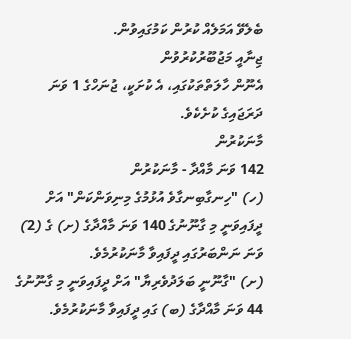ބެލެވޭ އަމަލެއް ކުރުން ކަމުގައިވުން.
ޖިނާއީ މަޖުބޫރުކުރުވުން
އެނޫން ހާލަތްތަކުގައި، އެ ކުށަކީ، ޖުނަހްގެ 1 ވަނަ ދަރަޖައިގެ ކުށެކެވެ.
މާނަކުރުން
142 ވަނަ މާއްދާ - މާނަކުރުން
(ހ) "ހިނގާބިނގާވެ އުޅުމުގެ މިނިވަންކަން" އަށް ދީފައިވަނީ މި ގާނޫނުގެ 140 ވަނަ މާއްދާގެ (ށ) ގެ (2) ވަނަ ނަންބަރުގައި ދީފައިވާ މާނަކުރުމެވެ.
(ށ) "ގާނޫނީ ބަލަދުވެރިޔާ" އަށް ދީފައިވަނީ މި ގާނޫނުގެ 44 ވަނަ މާއްދާގެ (ބ) ގައި ދީފައިވާ މާނަކުރުމެވެ.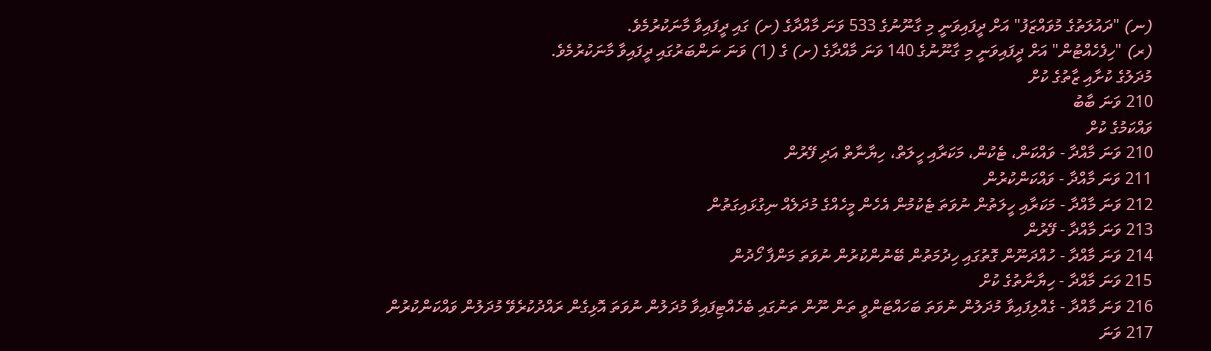(ނ) "ދައުލަތުގެ މުވައްޒަފު" އަށް ދީފައިވަނީ މި ގާނޫނުގެ 533 ވަނަ މާއްދާގެ (ށ) ގައި ދީފައިވާ މާނަކުރުމެވެ.
(ރ) "ހިފެހެއްޓުން" އަށް ދީފައިވަނީ މި ގާނޫނުގެ 140 ވަނަ މާއްދާގެ (ށ) ގެ (1) ވަނަ ނަންބަރުގައި ދީފައިވާ މާނަކުރުމެވެ.
މުދަލުގެ ކުށާއި ޒާތުގެ ކުށް
210 ވަނަ ބާބު
ވައްކަމުގެ ކުށް
210 ވަނަ މާއްދާ - ވައްކަން، ޓެކުން، މަކަރާއި ހީލަތް، ހިޔާނާތް އަދި ފޭރުން
211 ވަނަ މާއްދާ - ވައްކަންކުރުން
212 ވަނަ މާއްދާ - މަކަރާއި ހީލަތުން ނުވަތަ ޓެކުމުން އެހެން މީހެއްގެ މުދަލެއް ނިގުޅައިގަތުން
213 ވަނަ މާއްދާ - ފޭރުން
214 ވަނަ މާއްދާ - ހުއްދަނޫން ގޮތުގައި ހިދުމަތުން ބޭނުންކުރުން ނުވަތަ މަންފާ ހޯދުން
215 ވަނަ މާއްދާ - ހިޔާނާތުގެ ކުށް
216 ވަނަ މާއްދާ - ގެއްލިފައިވާ މުދަލުން ނުވަތަ ބަހައްޓަންވީ ތަން ނޫން ތަނުގައި ބެހެއްޓިފައިވާ މުދަލުން ނުވަތަ އޮޅިގެން ރައްދުކުރެވޭ މުދަލުން ވައްކަންކުރުން
217 ވަނަ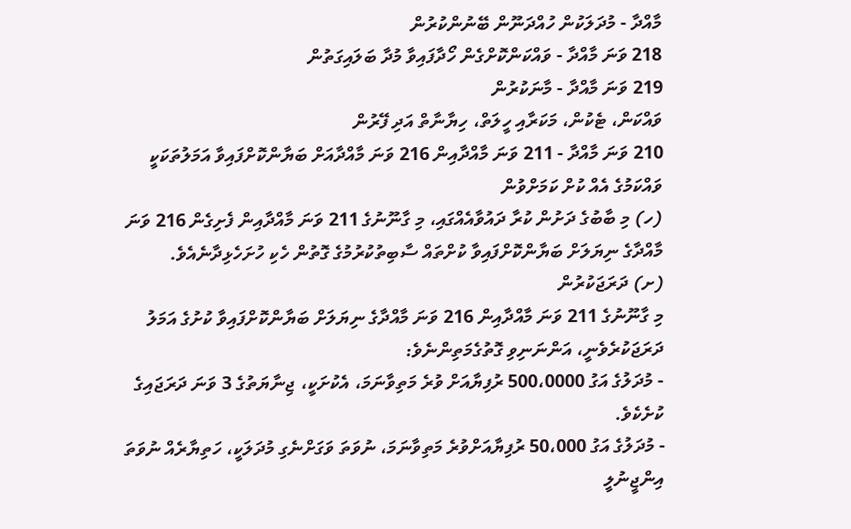މާއްދާ - މުދަލަކުން ހުއްދަނޫން ބޭނުންކުރުން
218 ވަނަ މާއްދާ - ވައްކަންކޮށްގެން ހޯދާފައިވާ މުދާ ބަލައިގަތުން
219 ވަނަ މާއްދާ - މާނަކުރުން
ވައްކަން، ޓެކުން، މަކަރާއި ހީލަތް، ހިޔާނާތް އަދި ފޭރުން
210 ވަނަ މާއްދާ - 211 ވަނަ މާއްދާއިން 216 ވަނަ މާއްދާއަށް ބަޔާންކޮށްފައިވާ އަމަލުތަކަކީ ވައްކަމުގެ އެއް ކުށް ކަމަށްވުން
(ހ) މި ބާބުގެ ދަށުން ކުރާ ދައުވާއެއްގައި، މި ގާނޫނުގެ 211 ވަނަ މާއްދާއިން ފެށިގެން 216 ވަނަ މާއްދާގެ ނިޔަލަށް ބަޔާންކޮށްފައިވާ ކުށްތައް ސާބިތުކުރުމުގެ ގޮތުން ހެކި ހުށަހެޅިދާނެއެވެ.
(ށ) ދަރަޖަކުރުން
މި ގާނޫނުގެ 211 ވަނަ މާއްދާއިން 216 ވަނަ މާއްދާގެ ނިޔަލަށް ބަޔާންކޮށްފައިވާ ކުށުގެ އަމަލު ދަރަޖަކުރެވެނީ، އަންނަނިވި ގޮތުގެމަތިންނެވެ:
- މުދަލުގެ އަގު 500،0000 ރުފިޔާއަށް ވުރެ މަތިވާނަމަ، އެކުށަކީ، ޖިނާޔަތުގެ 3 ވަނަ ދަރަޖައިގެ ކުށެކެވެ.
- މުދަލުގެ އަގު 50،000 ރުފިޔާއަށްވުރެ މަތިވާނަމަ، ނުވަތަ ވަގަށްނެގި މުދަލަކީ، ހަތިޔާރެއް ނުވަތަ އިންޖީނުލީ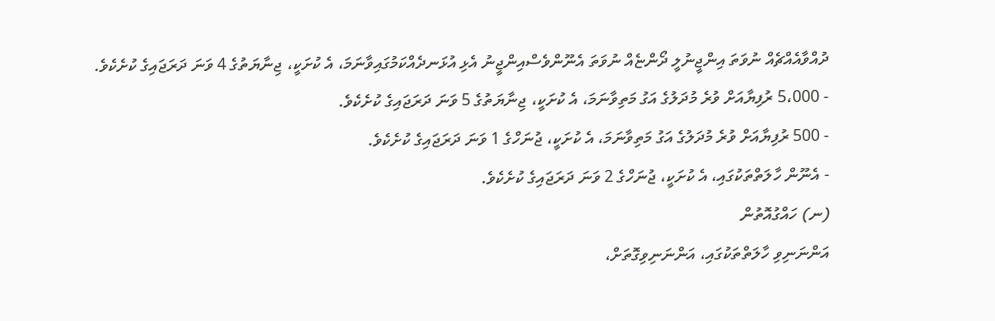ދުއްވާއެއްޗެއް ނުވަތަ އިންޖީނުލީ ދޯންޏެއް ނުވަތަ އެނޫންވެސްއިންޖީނު އެޅި އުޅަނދެއްކަމުގައިވާނަމަ، އެ ކުށަކީ، ޖިނާޔަތުގެ 4 ވަނަ ދަރަޖައިގެ ކުށެކެވެ.
- 5،000 ރުފިޔާއަށް ވުރެ މުދަލުގެ އަގު މަތިވާނަމަ، އެ ކުށަކީ، ޖިނާޔަތުގެ 5 ވަނަ ދަރަޖައިގެ ކުށެކެވެ.
- 500 ރުފިޔާއަށް ވުރެ މުދަލުގެ އަގު މަތިވާނަމަ، އެ ކުށަކީ، ޖުނަހްގެ 1 ވަނަ ދަރަޖައިގެ ކުށެކެވެ.
- އެނޫން ހާލަތްތަކުގައި، އެ ކުށަކީ، ޖުނަހްގެ 2 ވަނަ ދަރަޖައިގެ ކުށެކެވެ.
(ނ) ހައްގުއޮތުން
އަންނަނިވި ހާލަތްތަކުގައި، އަންނަނިވިގޮތަށް،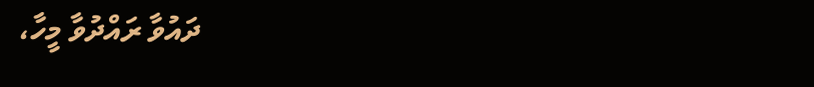ދައުވާ ރައްދުވާ މީހާ،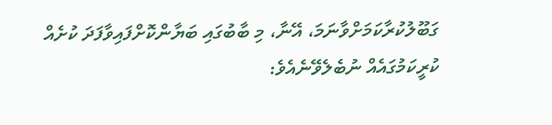ގަބޫލުކުރާކަމަށްވާނަމަ، އޭނާ، މި ބާބުގައި ބަޔާންކޮށްފައިވާފަދަ ކުށެއް ކުރީކަމުގައެއް ނުބެލެވޭނެއެވެ: